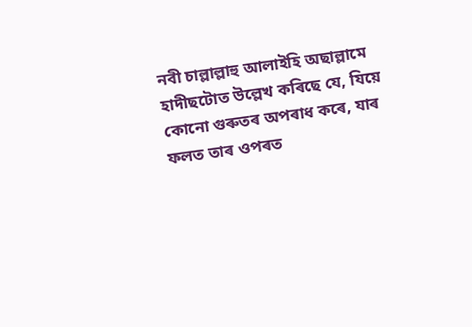নবী চাল্লাল্লাহু আলাইহি অছাল্লামে হাদীছটোত উল্লেখ কৰিছে যে, যিয়ে কোনো গুৰুতৰ অপৰাধ কৰে, যাৰ ফলত তাৰ ওপৰত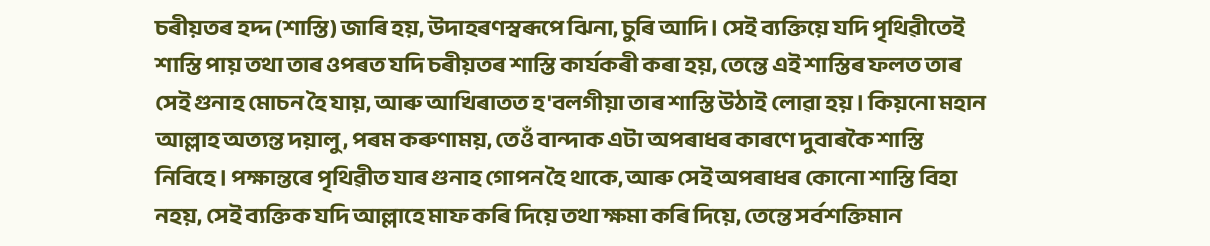চৰীয়তৰ হদ্দ (শাস্তি) জাৰি হয়, উদাহৰণস্বৰূপে ঝিনা, চুৰি আদি। সেই ব্যক্তিয়ে যদি পৃথিৱীতেই শাস্তি পায় তথা তাৰ ওপৰত যদি চৰীয়তৰ শাস্তি কাৰ্যকৰী কৰা হয়, তেন্তে এই শাস্তিৰ ফলত তাৰ সেই গুনাহ মোচন হৈ যায়, আৰু আখিৰাতত হ'বলগীয়া তাৰ শাস্তি উঠাই লোৱা হয়। কিয়নো মহান আল্লাহ অত্যন্ত দয়ালু, পৰম কৰুণাময়, তেওঁ বান্দাক এটা অপৰাধৰ কাৰণে দুবাৰকৈ শাস্তি নিবিহে। পক্ষান্তৰে পৃথিৱীত যাৰ গুনাহ গোপন হৈ থাকে, আৰু সেই অপৰাধৰ কোনো শাস্তি বিহা নহয়, সেই ব্যক্তিক যদি আল্লাহে মাফ কৰি দিয়ে তথা ক্ষমা কৰি দিয়ে, তেন্তে সৰ্বশক্তিমান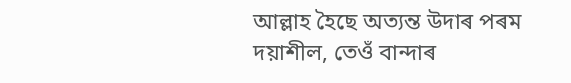আল্লাহ হৈছে অত্যন্ত উদাৰ পৰম দয়াশীল, তেওঁ বান্দাৰ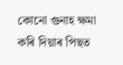কোনো গুনাহ ক্ষমা কৰি দিয়াৰ পিছত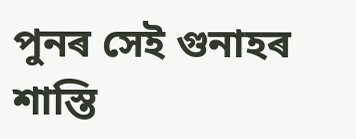পুনৰ সেই গুনাহৰ শাস্তি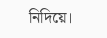নিদিয়ে।